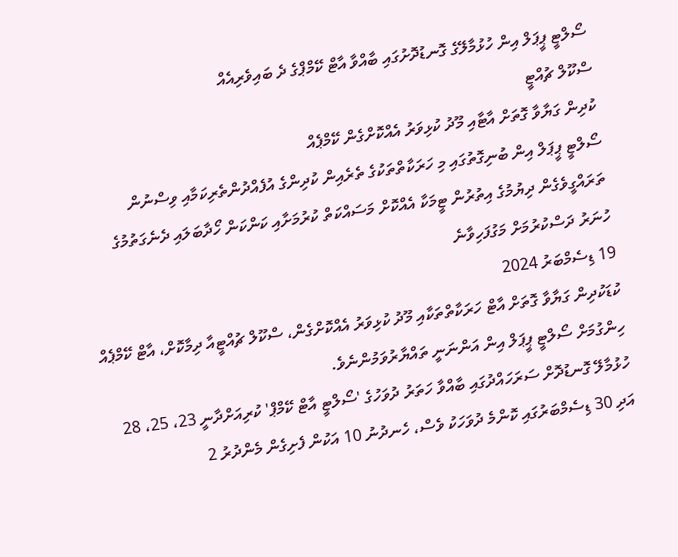ސޯލްޓީ ޕީޕަލް އިން ހުޅުމާލޭގެ ގޮނޑުދޮށުގައި ބާއްވާ އާޓް ކޭމްޕްގެ ދެ ބައިވެރިއެއް
ސްކޫލް ޗުއްޓީ
ކުދިން ގަޔާވާ ގޮތަށް އާޓާއި މޫދު ކުޅިވަރު އެއްކޮށްގެން ކޭމްޕެއް
ސޯލްޓީ ޕީޕަލް އިން ބުނިގޮތުގައި މި ހަރަކާތްތަކުގެ ތެރެއިން ކުދިންގެ އުފެއްދުންތެރިކަމާއި ވިސްނުން ތަރައްގީވެގެން ދިޔުމުގެ އިތުރުން ޓީމަކާ އެއްކޮށް މަސައްކަތް ކުރުމަށާއި ކަންކަން ހޯދާބަލައި ދެނެގަތުމުގެ ހުނަރު ދަސްކުރުމަށް މަގުފަހިވާނެ
19 ޑިސެމްބަރު 2024
ކުޑަކުދިން ގަޔާވާ ގޮތަށް އާޓް ހަރަކާތްތަކާއި މޫދު ކުޅިވަރު އެއްކޮށްގެން، ސްކޫލް ޗުއްޓީއާ ދިމާކޮށް، އާޓް ކޭމްޕެއް ހިންގުމަށް ސޯލްޓީ ޕީޕަލް އިން އަންނަނީ ތައްޔާރުވަމުންނެވެ.
ހުޅުމާލޭ ގޮނޑުދޮށް ސަރަހައްދުގައި ބާއްވާ ހަތަރު ދުވަހުގެ 'ސޯލްޓީ އާޓް ކޭމްޕް' ކުރިއަށްދާނީ 23، 25، 28 އަދި 30 ޑިސެމްބަރުގައި ކޮންމެ ދުވަހަކު ވެސް، ހެނދުނު 10 އަކުން ފެށިގެން މެންދުރު 2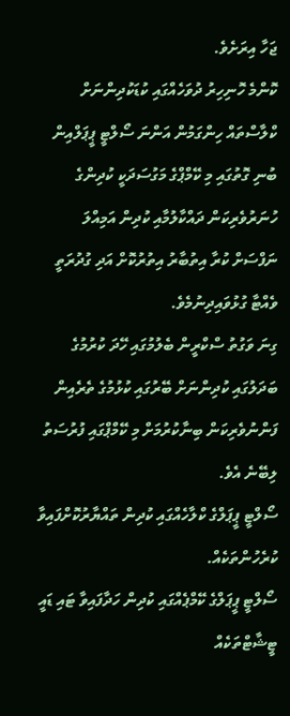ޖަހާ އިރަށެވެ.
ކޮންމެ ހޮނިހިރު ދުވަހެއްގައި ކުޑަކުދިންނަށް ކްލާސްތައް ހިންގަމުން އަންނަ ސޯލްޓީ ޕީޕަލްއިން ބުނި ގޮތުގައި މި ކޭމްޕްގެ މަގުސަދަކީ ކުދިންގެ ހުނަރުވެރިކަން ދައްކާލުމާއި ކުދިން އަމިއްލަ ނަފްސަށް ކުރާ އިތުބާރު އިތުރުކޮށް އަދި ގުދުރަތީ ވެއްޓާ ގުޅުވައިދިނުމެވެ.
ގިނަ ވަގުތު ސްކްރީން ބެލުމުގައި ހޭދަ ކުރުމުގެ ބަދަލުގައި ކުދިންނަށް ބޭރުގައި ކުޅުމުގެ ތެރެއިން ފަންނުވެރިކަން ބިނާކުރުމަށް މި ކޭމްޕްގައި ފުރުސަތު ލިބޭނެ އެވެ.
ސޯލްޓީ ޕީޕަލްގެ ކްލާހެއްގައި ކުދިން ތައްޔާރުކޮށްފައިވާ ކުރެހުންތަކެއް.
ސޯލްޓީ ޕީޕަލްގެ ކޭމްޕެއްގައި ކުދިން ހަދާފައިވާ ޓައި ޑައީ ޓީޝާޓްތަކެއް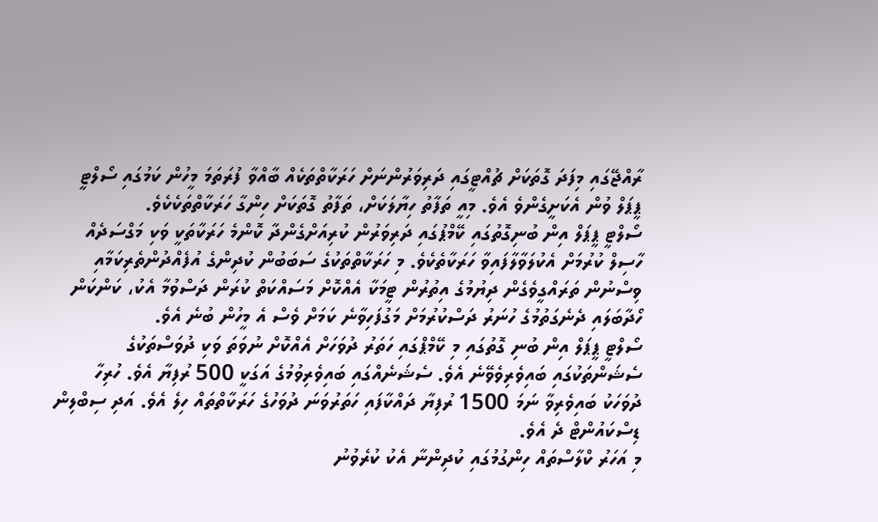ރާއްޖޭގައި މިފަދަ ގޮތަކަށް ޗުއްޓީގައި ދަރިވަރުންނަށް ހަރަކާތްތަކެއް ބާއްވާ ފުރަތަމަ މީހުން ކަމުގައި ސޯލްޓީ ޕީޕަލް ވުން އެކަށީގެންވެ އެވެ. މިއީ ތަފާތު ހިޔާލަކަށް، ތަފާތު ގޮތަކަށް ހިންގާ ހަރަކާތްތަކެކެވެ.
ސޯލްޓީ ޕީޕަލް އިން ބުނިގޮތުގައި ކޭމްޕުގައި ދަރިވަރުން ކުރިއަށްގެންދާ ކޮންމެ ހަރަކާތަކީ ވަކި މަގްސަދެއް ހާސިލް ކުރުމަށް އެކުލަވާލާފައިވާ ހަރަކާތެކެވެ. މި ހަރަކާތްތަކުގެ ސަބަބުން ކުދިންގެ އުފެއްދުންތެރިކަމާއި ވިސްނުން ތަރައްގީވެގެން ދިޔުމުގެ އިތުރުން ޓީމަކާ އެއްކޮށް މަސައްކަތް ކުރަން ދަސްވުމާ އެކު، ކަންކަން ހޯދާބަލައި ދެނެގަތުމުގެ ހުނަރު ދަސްކުރުމަށް މަގުފަހިވާނެ ކަމަށް ވެސް އެ މީހުން ބުނެ އެވެ.
ސޯލްޓީ ޕީޕަލް އިން ބުނި ގޮތުގައި މި ކޭމްޕްގައި ހަތަރު ދުވަހަށް އެއްކޮށް ނުވަތަ ވަކި ދުވަސްތަކުގެ ސެޝަންތަކުގައި ބައިވެރިވެވޭނެ އެވެ. ސެޝަނެއްގައި ބައިވެރިވުމުގެ އަގަކީ 500 ރުފިޔާ އެވެ. ހުރިހާ ދުވަހަކު ބައިވެރިވާ ނަމަ 1500 ރުފިޔާ ދައްކާފައި ހަތަރުވަނަ ދުވަހުގެ ހަރަކާތްތައް ހިލެ އެވެ. އަދި ސިބްލިން ޑިސްކައުންޓް ދެ އެވެ.
މި އަހަރު ކްލާސްތައް ހިންގުމުގައި ކުދިންނާ އެކު ކުރެވުނު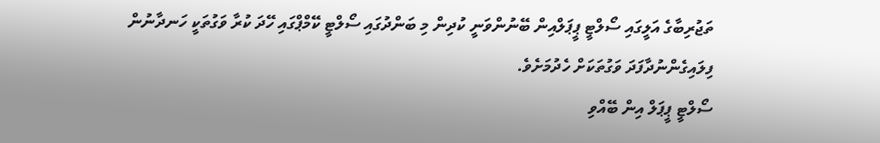ތަޖުރިބާގެ އަލީގައި ސޯލްޓީ ޕީޕަލްއިން ބޭނުންވަނީ ކުދިން މި ބަންދުގައި ސޯލްޓީ ކޭމްޕްގައި ހޭދަ ކުރާ ވަގުތަކީ ހަނދާނުން ފިލައިގެންނުދާފަދަ ވަގުތަކަށް ހެދުމަށެވެ.
ސޯލްޓީ ޕީޕަލް އިން ބޭއްވި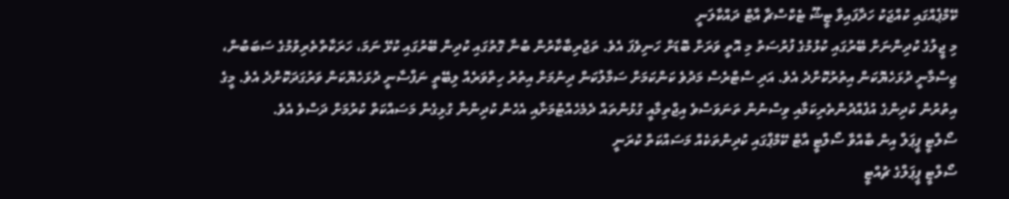ކޭމްޕެއްގައި ކުއްޖަކު ހަދާފައިވާ ޓީޝޫ ޓެކްސްޗާ އާޓް ދައްކާލަނީ
މި ޖީލުގެ ކުދިންނަށް ބޭރުގައި ކުޅުމުގެ ފުރުސަތު މި އޮތީ ވަރަށް ބޮޑަށް ހަނިވެފަ އެވެ. ތަޖުރިބާކާރުން ބުނާ ގޮތުގައި ކުދިން ބޭރުގައި ކުޅޭ ނަމަ، ހަރަކާތްތެރިވުމުގެ ސަބަބުން، ޖިސްމާނީ ދުޅަހެޔޮކަން އިތުރުކޮށްދެ އެވެ. އަދި ސްޓްރެސް މަދުވެ ކަންކަމަށް ސަމާލުކަން ދިނުމަށް އިތުރު ހިތްވަރެއް ލިބޭތީ ނަފްސާނީ ދުޅަހެޔޮކަން ވަރުގަދަކޮށްދެ އެވެ. މީގެ އިތުރުން ކުދިންގެ އުފެއްދުންތެރިކަމާއި ވިސްނުން ތަނަވަސްވެ އިޖްތިމާއީ ގުޅުންތައް ދެމެހެއްޓުމަށާއި އެހެން ކުދިންނާ ގުޅިގެން މަސައްކަތް ކުރުމަށް ދަސްވެ އެވެ.
ސޯލްޓީ ޕީޕަލް އިން ބާއްވާ ސޯލްޓީ އާޓް ކޭމްޕްގައި ކުދިންތަކެއް މަސައްކަތް ކުރަނީ
ސޯލްޓީ ޕީޕަލްގެ ޗުއްޓީ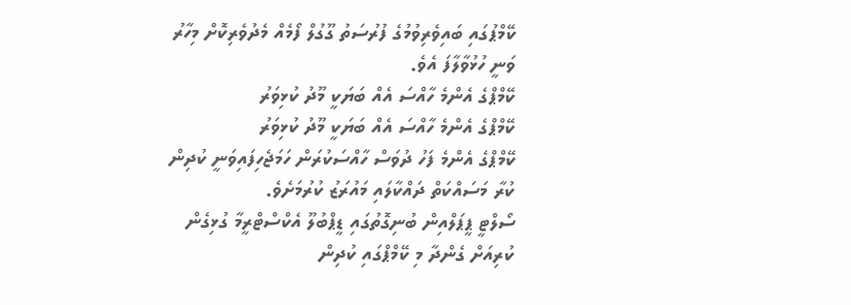ކޭމްޕުގައި ބައިވެރިވުމުގެ ފުރުސަތު ގޫގުލް ފޯމެއް މެދުވެރިކޮށް މިހާރު ވަނީ ހުޅުވާލާފަ އެވެ.
ކޭމްޕްގެ އެންމެ ހާއްސަ އެއް ބަޔަކީ މޫދު ކުޅިވަރު
ކޭމްޕްގެ އެންމެ ހާއްސަ އެއް ބަޔަކީ މޫދު ކުޅިވަރު
ކޭމްޕްގެ އެންމެ ފަހު ދުވަސް ހާއްސަކުރަން ހަމަޖެހިފައިވަނީ ކުދިން ކުރާ މަސައްކަތް ދައްކާލައި މައުރަޒު ކުރުމަށެވެ.
ސޯލްޓީ ޕީޕަލްއިން ބުނިގޮތުގައި ޑީޕްބުލޫ އެކްސްޓްރީމާ ގުޅިގެން ކުރިއަށް ގެންދާ މި ކޭމްޕްގައި ކުދިން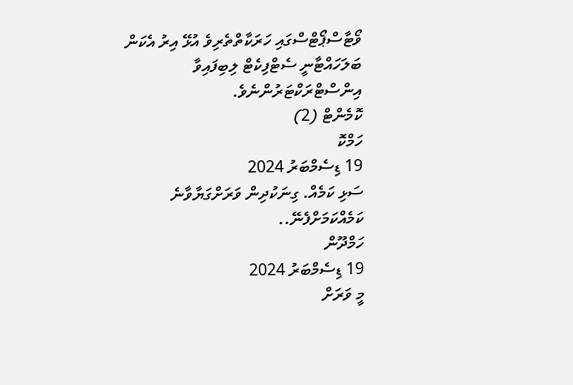ވޯޓާސްޕޯޓްސްގައި ހަރަކާތްތެރިވެ އުޅޭ އިރު އެކަން ބަލަހައްޓާނީ ސެޓްފިކެޓް ލިބިފައިވާ އިންސްޓްރަކްޓަރުންނެވެ.
ކޮމެންޓް (2)
ހަމްކޮ
19 ޑިސެމްބަރު 2024
ސަޅި ކަމެއް. ގިނަކުދިން ވަރަށްގަޔާވާނެ ކަމެއްކަމަށްފެނޭ..
ހަމްދޫން
19 ޑިސެމްބަރު 2024
މީ ވަރަށް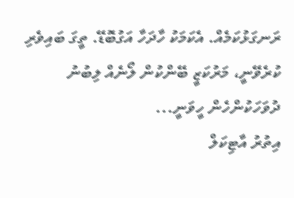ރަނގަޅުކަމެއް. އެކަމަކު ހާދަހާ އަގުބޮޑޭ. ތީގަ ބައިވެރި ކުރެވޭނީ، މަރުކަޒީ ބޭންކުން ލޯނެއް ލިބުނު ދުވަހަކުންހެން ހީވަނީ...
އިތުރު އާޓިކަލް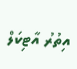އިތުރު އާޓިކަލް